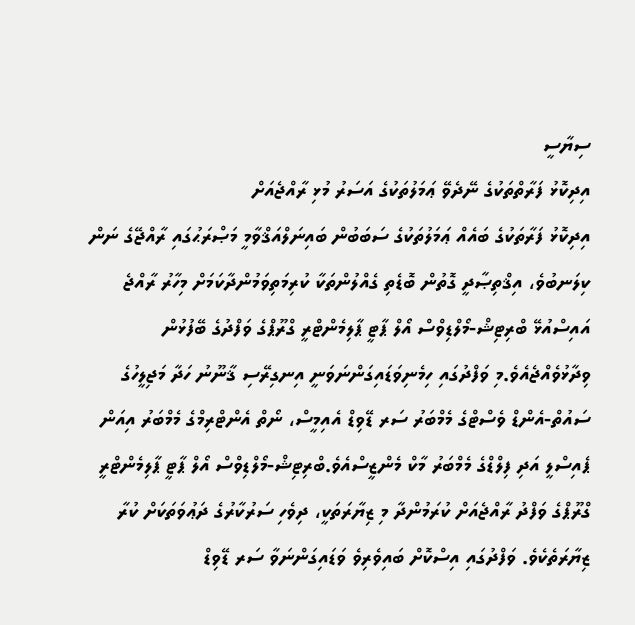ސިޔާސީ
އިދިކޮޅު ފަރާތްތަކުގެ ނޭދެވޭ ޢަމަލުތަކުގެ އަސަރު މުޅި ރާއްޖެއަށް
އިދިކޮޅު ފަރާތަކުގެ ބައެއް ޢަމަލުތަކުގެ ސަބަބުން ބައިނަލްއަޤްވާމީ މަޞްރަޙުގައި ރާއްޖޭގެ ނަން ކިލަނބުވެ، އިޤްތިޞާދީ ގޮތުން ބޮޑެތި ގެއްލުންތަކާ ކުރިމަތިވަމުންދާކަމަށް މިހާރު ރާއްޖެ އައިސްއުޅޭ ބްރިޓިޝް-މޯލްޑިވްސް އޯލް ޕާޓީ ޕާލިމެންޓްރީ ގްރޫޕްގެ ވަފްދުގެ ބޭފުޅުން ވިދާޅުވެއްޖެއެވެ.މި ވަފްދުގައި ހިމެނިވަޑައިގަންނަވަނީ އިނގިރޭސި ޤާނޫނު ހަދާ މަޖިލީހުގެ ސައުތް-އެންޑް ވެސްޓްގެ މެމްބަރު ސަރ ޑޭވިޑް އެއިމީސް، ނޯތް އެންޓްރިމްގެ މެމްބަރު އިއަން ޕެއިސްލީ އަދި ފިލްޑްގެ މެމްބަރު މާކް މެންޒީސްއެވެ.ބްރިޓިޝް-މޯލްޑިވްސް އޯލް ޕާޓީ ޕާލިމެންޓްރީ ގްރޫޕްގެ ވަފްދު ރާއްޖެއަށް ކުރަމުންދާ މި ޒިޔާރަތަކީ، ދިވެހި ސަރުކާރުގެ ދަޢުވަތަކަށް ކުރާ ޒިޔާރަތެކެވެ. ވަފްދުގައި އިސްކޮށް ބައިވެރިވެ ވަޑައިގަންނަވާ ސަރ ޑޭވިޑް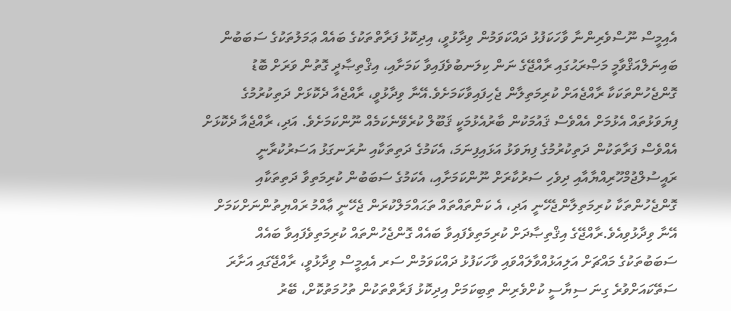އެއިމީސް ނޫސްވެރިންނާ ވާހަކަފުޅު ދައްކަވަމުން ވިދާޅުވީ، އިދިކޮޅު ފަރާތްތަކުގެ ބައެއް ޢަމަލުތަކުގެ ސަބަބުން ބައިނަލްއަޤްވާމީ މަޞްރަޙުގައި ރާއްޖޭގެ ނަން ކިލަނބުވެފައިވާ ކަމަށާއި، އިޤްތިޞާދީ ގޮތުން ވަރަށް ބޮޑު ގޮންޖެހުންތަކަކާ ރާއްޖެއަށް ކުރިމަތިލާން ޖެހިފައިވާކަމަށެވެ.އޭނާ ވިދާޅުވީ، ރާއްޖެއާ ދެކޮޅަށް ދަތިކުރުމުގެ ފިޔަވަޅުތައް އެޅުމަށް އެއްވެސް ޤައުމަކުން ބާރުއެޅުމަކީ ޤަބޫލް ކުރެވޭނެކަމެއް ނޫންކަމަށެވެ. އަދި، ރާއްޖެއާ ދެކޮޅަށް އެއްވެސް ފަރާތަކުން ދަތިކުރުމުގެ ފިޔަވަޅު އަޅައިފިނަމަ، އެކަމުގެ ދަތިތަކާއި ނުރަނގަޅު އަސަރުކުރާނީ ރައީސުލްޖުމްހޫރިއްޔާއާއި ދިވެހި ސަރުކާރަށް ނޫންކަމަށާއި، އެކަމުގެ ސަބަބުން ކުރިމަތިވާ ދަތިތަކާއި ގޮންޖެހުންތަކާ ކުރިމަތިލާންޖެހޭނީ އަދި، އެ ކަންތައްތައް ތަޙައްމަލްކުރަން ޖެހޭނީ ޢާއްމު ރައްޔިތުންނަށްކަމަށް އޭނާ ވިދާޅުވިއެވެ.ރާއްޖޭގެ އިޤްތިޞާދަށް ކުރިމަތިވެފައިވާ ބައެއް ގޮންޖެހުންތައް ކުރިމަތިވެފައިވާ ބައެއް ސަބަބުތަކުގެ މައްޗަށް އަލިއަޅުއްވާލައްވައި ވާހަކަފުޅު ދައްކަވަމުން ސަރ އެއިމީސް ވިދާޅުވީ، ރާއްޖޭގައި އަށާރަ ސަތޭކައަށްވުރެ ގިނަ ސިޔާސީ ކުށްވެރިން ތިބިކަމަށް އިދިކޮޅު ފަރާތްތަކުން ތުހުމަތުކޮށް، ބޭރު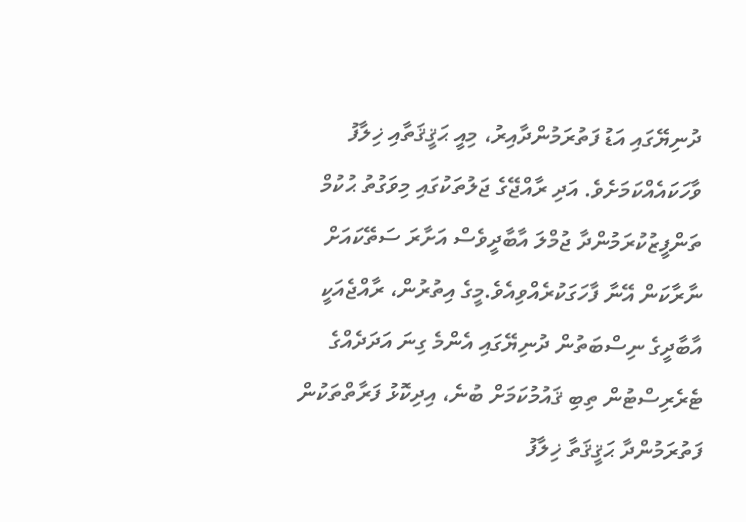ދުނިޔޭގައި އަޑު ފަތުރަމުންދާއިރު، މިއީ ޙަޤީޤަތާއި ޚިލާފު ވާހަކައެއްކަމަށެވެ. އަދި ރާއްޖޭގެ ޖަލުތަކުގައި މިވަގުތު ޙުކުމް ތަންފީޒުކުރަމުންދާ ޖުމްލަ އާބާދީވެސް އަށާރަ ސަތޭކައަށް ނާރާކަން އޭނާ ފާހަގަކުރެއްވިއެވެ.މީގެ އިތުރުން، ރާއްޖެއަކީ އާބާދީގެ ނިސްބަތުން ދުނިޔޭގައި އެންމެ ގިނަ އަދަދެއްގެ ޓެރެރިސްޓުން ތިބި ޤައުމުކަމަށް ބުނެ، އިދިކޮޅު ފަރާތްތަކުން ފަތުރަމުންދާ ޙަޤީޤަތާ ޚިލާފު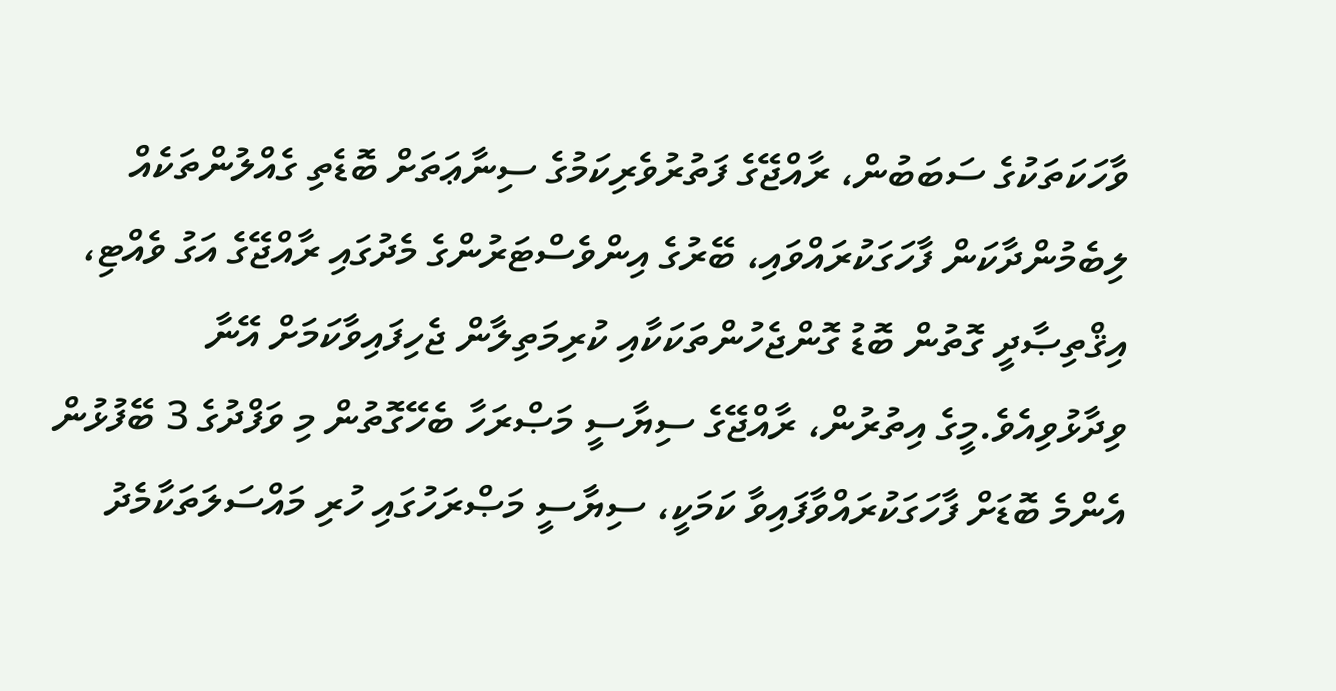ވާހަކަތަކުގެ ސަބަބުން، ރާއްޖޭގެ ފަތުރުވެރިކަމުގެ ސިނާޢަތަށް ބޮޑެތި ގެއްލުންތަކެއް ލިބެމުންދާކަން ފާހަގަކުރައްވައި، ބޭރުގެ އިންވެސްޓަރުންގެ މެދުގައި ރާއްޖޭގެ އަގު ވެއްޓި، އިޤްތިޞާދީ ގޮތުން ބޮޑު ގޮންޖެހުންތަކަކާއި ކުރިމަތިލާން ޖެހިފައިވާކަމަށް އޭނާ ވިދާޅުވިއެވެ.މީގެ އިތުރުން، ރާއްޖޭގެ ސިޔާސީ މަޞްރަހާ ބެހޭގޮތުން މި ވަފްދުގެ 3 ބޭފުޅުން އެންމެ ބޮޑަށް ފާހަގަކުރައްވާފައިވާ ކަމަކީ، ސިޔާސީ މަޞްރަހުގައި ހުރި މައްސަލަތަކާމެދު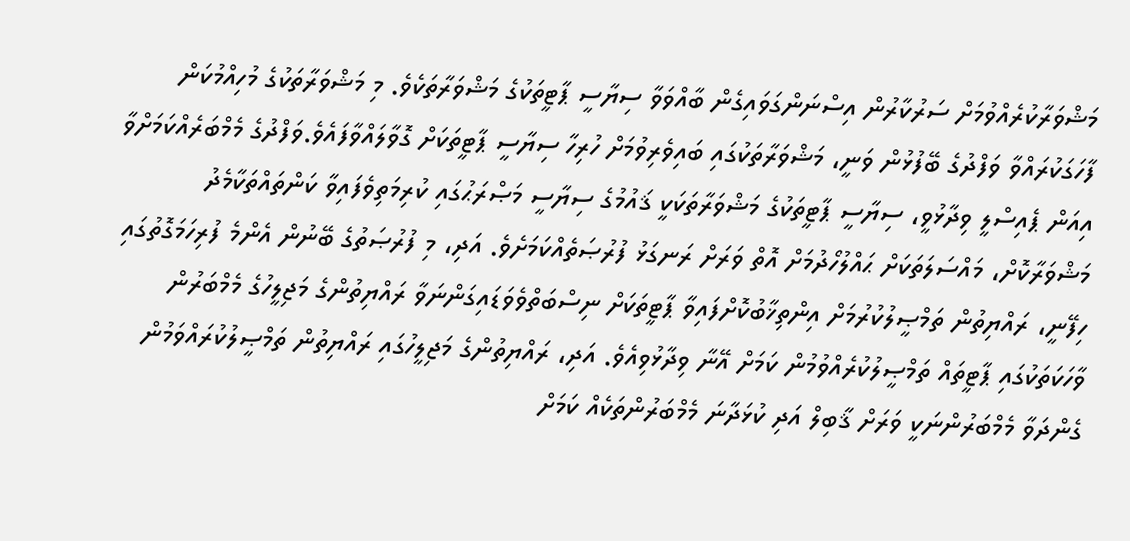މަޝްވަރާކުރެއްވުމަށް ސަރުކާރުން އިސްނަންގަވައިގެން ބާއްވަވާ ސިޔާސީ ޕާޓީތަކުގެ މަޝްވަރާތަކެވެ. މި މަޝްވަރާތަކުގެ މުހިއްމުކަން ފާހަގަކުރައްވާ ވަފްދުގެ ބޭފުޅުން ވަނީ، މަޝްވަރާތަކުގައި ބައިވެރިވުމަށް ހުރިހާ ސިޔާސީ ޕާޓީތަކަށް ގޮވާލައްވާފައެވެ.ވަފްދުގެ މެމްބަރެއްކަމަށްވާ އިއަން ޕެއިސްލީ ވިދާޅުވީ، ސިޔާސީ ޕާޓީތަކުގެ މަޝްވަރާތަކަކީ ޤައުމުގެ ސިޔާސީ މަޞްރަޙުގައި ކުރިމަތިވެފައިވާ ކަންތައްތަކާމެދު މަޝްވަރާކޮށް، މައްސަލަތަކަށް ޙައްލުހޯދުމަށް އޮތް ވަރަށް ރަނގަޅު ފުރުޞަތެއްކަމަށެވެ. އަދި، މި ފުރުޞަތުގެ ބޭނުން އެންމެ ފުރިހަމަގޮތުގައި ހިފޭނީ، ރައްޔިތުން ތަމްޞީލުކުރުމަށް އިންތިޚާބުކޮށްފައިވާ ޕާޓީތަކަށް ނިސްބަތްވެވަޑައިގަންނަވާ ރައްޔިތުންގެ މަޖިލީހުގެ މެމްބަރުން ވާހަކަތަކުގައި ޕާޓީތައް ތަމްޞީލުކުރެއްވުމުން ކަމަށް އޭނާ ވިދާޅުވިއެވެ. އަދި، ރައްޔިތުންގެ މަޖިލީހުގައި ރައްޔިތުން ތަމްޞީލުކުރައްވަމުން ގެންދަވާ މެމްބަރުންނަކީ ވަރަށް ޤާބިލް އަދި ކުޅަދާނަ މެމްބަރުންތަކެއް ކަމަށް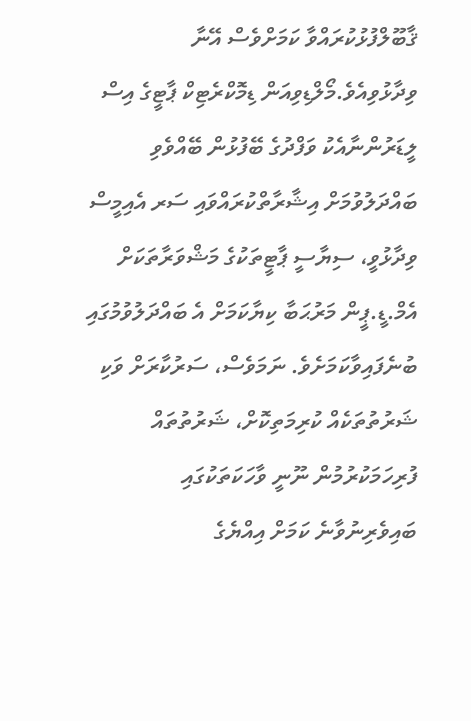ޤާބޫލްފުޅުކުރައްވާ ކަމަށްވެސް އޭނާ ވިދާޅުވިއެވެ.މޯލްޑިވިއަން ޑިމޮކްރެޓިކް ޕާޓީގެ އިސް ލީޑަރުންނާއެކު ވަފްދުގެ ބޭފުޅުން ބޭއްވެވި ބައްދަލުވުމަށް އިޝާރާތްކުރައްވައި ސަރ އެއިމީސް ވިދާޅުވީ، ސިޔާސީ ޕާޓީތަކުގެ މަޝްވަރާތަކަށް އެމް.ޑީ.ޕީން މަރުޙަބާ ކިޔާކަމަށް އެ ބައްދަލުވުމުގައި ބުނެފައިވާކަމަށެވެ. ނަމަވެސް، ސަރުކާރަށް ވަކި ޝަރުތުތަކެއް ކުރިމަތިކޮށް، ޝަރުތުތައް ފުރިހަމަކުރުމުން ނޫނީ ވާހަކަތަކުގައި ބައިވެރިނުވާނެ ކަމަށް އިއްޔެގެ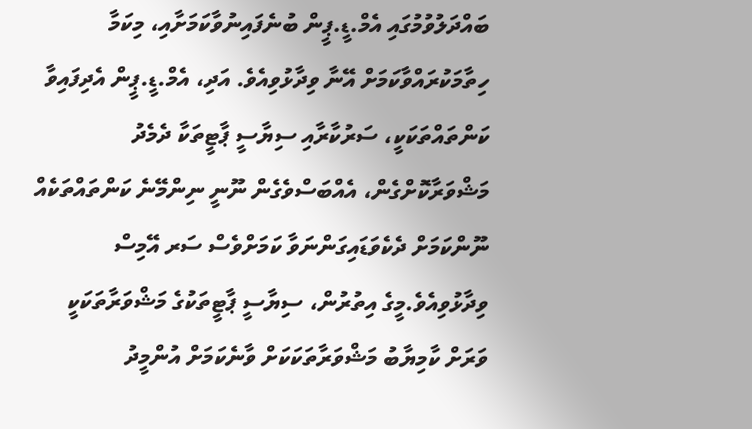ބައްދަލުވުމުގައި އެމް.ޑީ.ޕީން ބުނެފައިނުވާކަމަށާއި، މިކަމާ ހިތާމަކުރައްވާކަމަށް އޭނާ ވިދާޅުވިއެވެ. އަދި، އެމް.ޑީ.ޕީން އެދިފައިވާ ކަންތައްތަކަކީ، ސަރުކާރާއި ސިޔާސީ ޕާޓީތަކާ ދެމެދު މަޝްވަރާކޮށްގެން، އެއްބަސްވެގެން ނޫނީ ނިންމޭނެ ކަންތައްތަކެއް ނޫންކަމަށް ދެކެވަޑައިގަންނަވާ ކަމަށްވެސް ސަރ އޭމިސް ވިދާޅުވިއެވެ.މީގެ އިތުރުން، ސިޔާސީ ޕާޓީތަކުގެ މަޝްވަރާތަކަކީ ވަރަށް ކާމިޔާބު މަޝްވަރާތަކަކަށް ވާނެކަމަށް އުންމީދު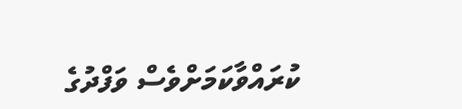ކުރައްވާކަމަށްވެސް ވަފްދުގެ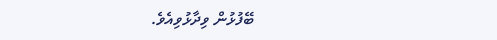ބޭފުޅުން ވިދާޅުވިއެވެ.